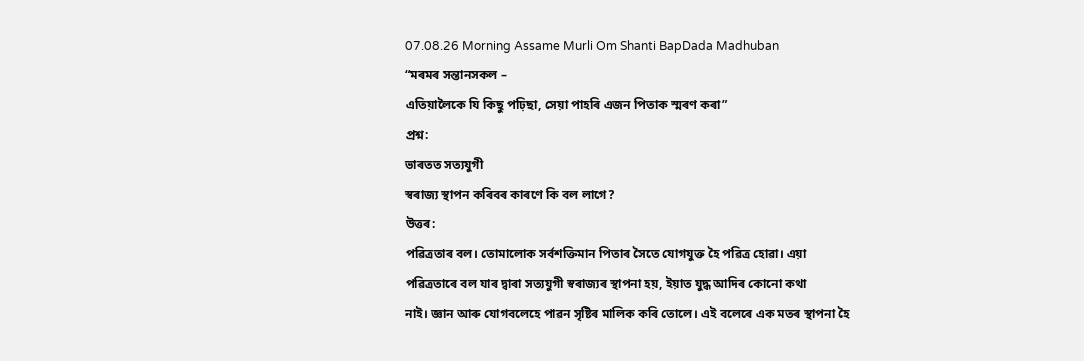07.08.26 Morning Assame Murli Om Shanti BapDada Madhuban
“মৰমৰ সন্তানসকল –
এতিয়ালৈকে যি কিছু পঢ়িছা, সেয়া পাহৰি এজন পিতাক স্মৰণ কৰা”
প্ৰশ্ন:
ভাৰতত সত্যযুগী
স্বৰাজ্য স্থাপন কৰিবৰ কাৰণে কি বল লাগে?
উত্তৰ:
পৱিত্ৰতাৰ বল। তোমালোক সৰ্বশক্তিমান পিতাৰ সৈতে যোগযুক্ত হৈ পৱিত্ৰ হোৱা। এয়া
পৱিত্ৰতাৰে বল যাৰ দ্বাৰা সত্যযুগী স্বৰাজ্যৰ স্থাপনা হয়, ইয়াত যুদ্ধ আদিৰ কোনো কথা
নাই। জ্ঞান আৰু যোগবলেহে পাৱন সৃষ্টিৰ মালিক কৰি তোলে। এই বলেৰে এক মতৰ স্থাপনা হৈ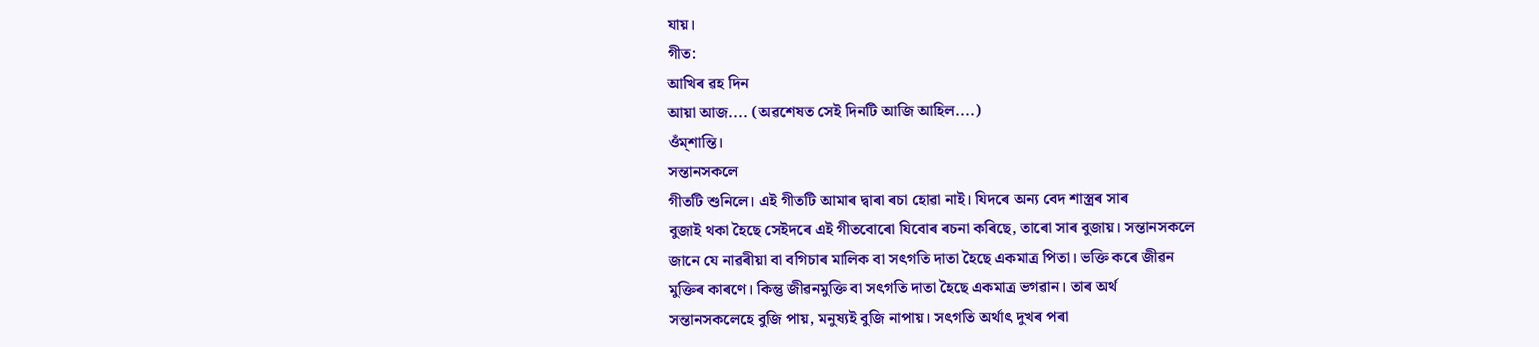যায়।
গীত:
আখিৰ ৱহ দিন
আয়া আজ.... (অৱশেষত সেই দিনটি আজি আহিল....)
ওঁম্শান্তি।
সন্তানসকলে
গীতটি শুনিলে। এই গীতটি আমাৰ দ্বাৰা ৰচা হোৱা নাই। যিদৰে অন্য বেদ শাস্ত্ৰৰ সাৰ
বুজাই থকা হৈছে সেইদৰে এই গীতবোৰো যিবোৰ ৰচনা কৰিছে, তাৰো সাৰ বুজায়। সন্তানসকলে
জানে যে নাৱৰীয়া বা বগিচাৰ মালিক বা সৎগতি দাতা হৈছে একমাত্ৰ পিতা। ভক্তি কৰে জীৱন
মুক্তিৰ কাৰণে। কিন্তু জীৱনমুক্তি বা সৎগতি দাতা হৈছে একমাত্ৰ ভগৱান। তাৰ অৰ্থ
সন্তানসকলেহে বুজি পায়, মনুষ্যই বুজি নাপায়। সৎগতি অৰ্থাৎ দুখৰ পৰা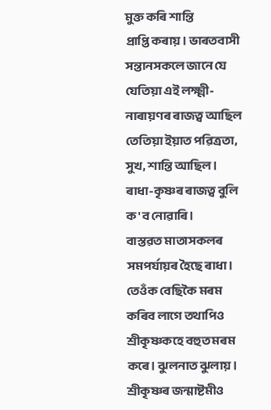মুক্ত কৰি শান্তি
প্ৰাপ্তি কৰায়। ভাৰতবাসী সন্তানসকলে জানে যে যেতিয়া এই লক্ষ্মী-নাৰায়ণৰ ৰাজত্ব আছিল
তেতিয়া ইয়াত পৱিত্ৰতা, সুখ, শান্তি আছিল। ৰাধা-কৃষ্ণৰ ৰাজত্ব বুলি ক'ব নোৱাৰি।
বাস্তৱত মাতাসকলৰ সমপৰ্যায়ৰ হৈছে ৰাধা। তেওঁক বেছিকৈ মৰম কৰিব লাগে তথাপিও
শ্ৰীকৃষ্ণকহে বহুত মৰম কৰে। ঝুলনাত ঝুলায়। শ্ৰীকৃষ্ণৰ জন্মাষ্টমীও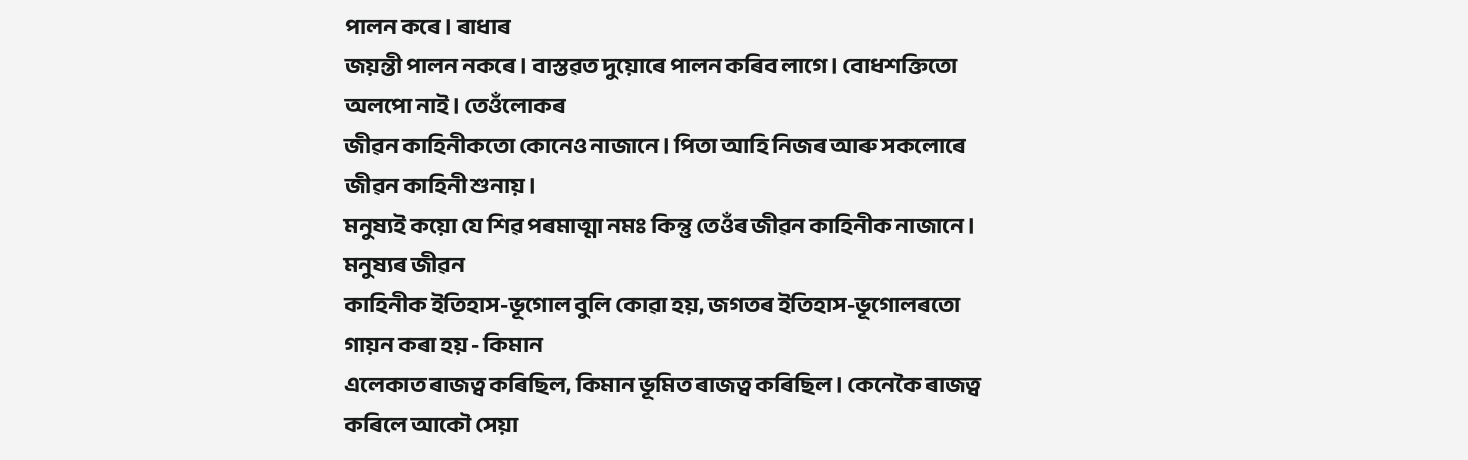পালন কৰে। ৰাধাৰ
জয়ন্তী পালন নকৰে। বাস্তৱত দুয়োৰে পালন কৰিব লাগে। বোধশক্তিতো অলপো নাই। তেওঁলোকৰ
জীৱন কাহিনীকতো কোনেও নাজানে। পিতা আহি নিজৰ আৰু সকলোৰে জীৱন কাহিনী শুনায়।
মনুষ্যই কয়ো যে শিৱ পৰমাত্মা নমঃ কিন্তু তেওঁৰ জীৱন কাহিনীক নাজানে। মনুষ্যৰ জীৱন
কাহিনীক ইতিহাস-ভূগোল বুলি কোৱা হয়, জগতৰ ইতিহাস-ভূগোলৰতো গায়ন কৰা হয় - কিমান
এলেকাত ৰাজত্ব কৰিছিল, কিমান ভূমিত ৰাজত্ব কৰিছিল। কেনেকৈ ৰাজত্ব কৰিলে আকৌ সেয়া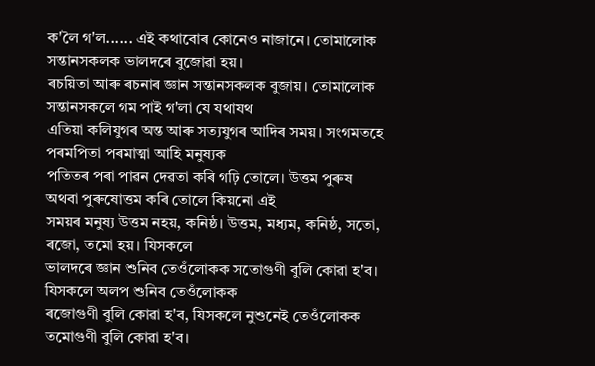ক'লৈ গ'ল...... এই কথাবোৰ কোনেও নাজানে। তোমালোক সন্তানসকলক ভালদৰে বুজোৱা হয়।
ৰচয়িতা আৰু ৰচনাৰ জ্ঞান সন্তানসকলক বুজায়। তোমালোক সন্তানসকলে গম পাই গ'লা যে যথাযথ
এতিয়া কলিযুগৰ অন্ত আৰু সত্যযুগৰ আদিৰ সময়। সংগমতহে পৰমপিতা পৰমাত্মা আহি মনুষ্যক
পতিতৰ পৰা পাৱন দেৱতা কৰি গঢ়ি তোলে। উত্তম পুৰুষ অথবা পুৰুষোত্তম কৰি তোলে কিয়নো এই
সময়ৰ মনুষ্য উত্তম নহয়, কনিষ্ঠ। উত্তম, মধ্যম, কনিষ্ঠ, সতো, ৰজো, তমো হয়। যিসকলে
ভালদৰে জ্ঞান শুনিব তেওঁলোকক সতোগুণী বুলি কোৱা হ'ব। যিসকলে অলপ শুনিব তেওঁলোকক
ৰজোগুণী বুলি কোৱা হ'ব, যিসকলে নুশুনেই তেওঁলোকক তমোগুণী বুলি কোৱা হ'ব।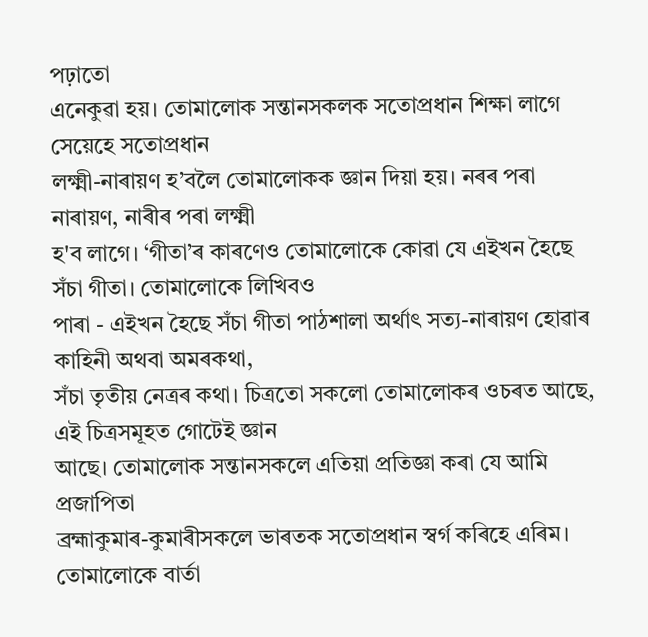পঢ়াতো
এনেকুৱা হয়। তোমালোক সন্তানসকলক সতোপ্ৰধান শিক্ষা লাগে সেয়েহে সতোপ্ৰধান
লক্ষ্মী-নাৰায়ণ হ’বলৈ তোমালোকক জ্ঞান দিয়া হয়। নৰৰ পৰা নাৰায়ণ, নাৰীৰ পৰা লক্ষ্মী
হ'ব লাগে। ‘গীতা’ৰ কাৰণেও তোমালোকে কোৱা যে এইখন হৈছে সঁচা গীতা। তোমালোকে লিখিবও
পাৰা - এইখন হৈছে সঁচা গীতা পাঠশালা অৰ্থাৎ সত্য-নাৰায়ণ হোৱাৰ কাহিনী অথবা অমৰকথা,
সঁচা তৃতীয় নেত্ৰৰ কথা। চিত্ৰতো সকলো তোমালোকৰ ওচৰত আছে, এই চিত্ৰসমূহত গোটেই জ্ঞান
আছে। তোমালোক সন্তানসকলে এতিয়া প্ৰতিজ্ঞা কৰা যে আমি প্ৰজাপিতা
ব্ৰহ্মাকুমাৰ-কুমাৰীসকলে ভাৰতক সতোপ্ৰধান স্বৰ্গ কৰিহে এৰিম। তোমালোকে বাৰ্তা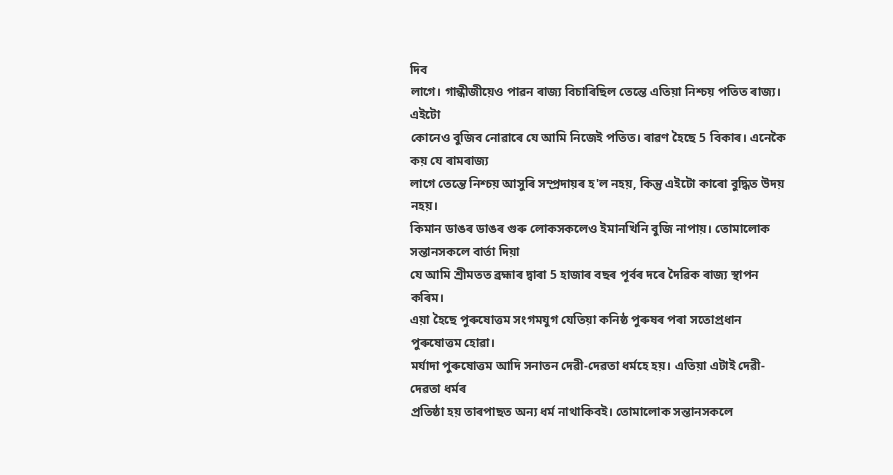দিব
লাগে। গান্ধীজীয়েও পাৱন ৰাজ্য বিচাৰিছিল তেন্তে এতিয়া নিশ্চয় পতিত ৰাজ্য। এইটো
কোনেও বুজিব নোৱাৰে যে আমি নিজেই পতিত। ৰাৱণ হৈছে 5 বিকাৰ। এনেকৈ কয় যে ৰামৰাজ্য
লাগে তেন্তে নিশ্চয় আসুৰি সম্প্ৰদায়ৰ হ'ল নহয়, কিন্তু এইটো কাৰো বুদ্ধিত উদয় নহয়।
কিমান ডাঙৰ ডাঙৰ গুৰু লোকসকলেও ইমানখিনি বুজি নাপায়। তোমালোক সন্তানসকলে বাৰ্তা দিয়া
যে আমি শ্ৰীমতত ব্ৰহ্মাৰ দ্বাৰা 5 হাজাৰ বছৰ পূৰ্বৰ দৰে দৈৱিক ৰাজ্য স্থাপন কৰিম।
এয়া হৈছে পুৰুষোত্তম সংগমযুগ যেতিয়া কনিষ্ঠ পুৰুষৰ পৰা সতোপ্ৰধান পুৰুষোত্তম হোৱা।
মৰ্যাদা পুৰুষোত্তম আদি সনাতন দেৱী-দেৱতা ধৰ্মহে হয়। এতিয়া এটাই দেৱী-দেৱতা ধৰ্মৰ
প্ৰতিষ্ঠা হয় তাৰপাছত অন্য ধৰ্ম নাথাকিবই। তোমালোক সন্তানসকলে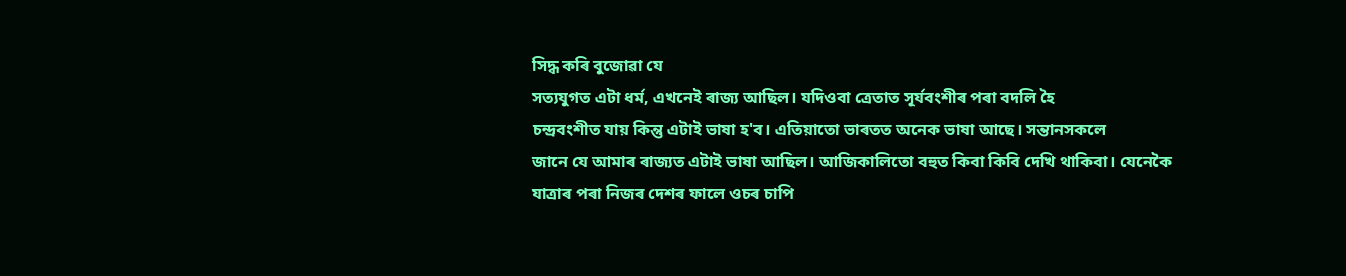সিদ্ধ কৰি বুজোৱা যে
সত্যযুগত এটা ধৰ্ম, এখনেই ৰাজ্য আছিল। যদিওবা ত্ৰেতাত সূৰ্যবংশীৰ পৰা বদলি হৈ
চন্দ্ৰবংশীত যায় কিন্তু এটাই ভাষা হ'ব। এতিয়াতো ভাৰতত অনেক ভাষা আছে। সন্তানসকলে
জানে যে আমাৰ ৰাজ্যত এটাই ভাষা আছিল। আজিকালিতো বহুত কিবা কিবি দেখি থাকিবা। যেনেকৈ
যাত্ৰাৰ পৰা নিজৰ দেশৰ ফালে ওচৰ চাপি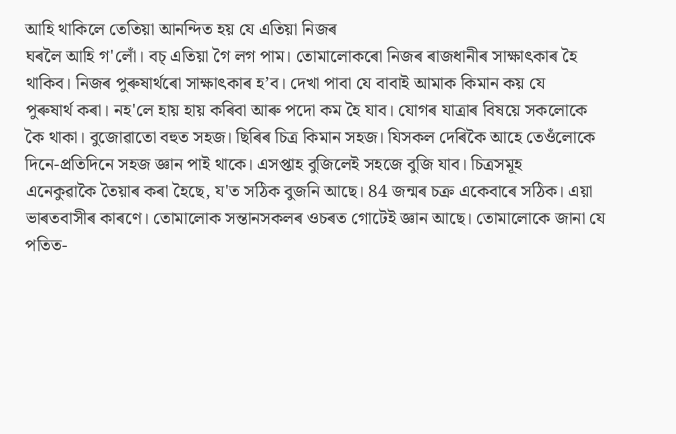আহি থাকিলে তেতিয়া আনন্দিত হয় যে এতিয়া নিজৰ
ঘৰলৈ আহি গ'লোঁ। বচ্ এতিয়া গৈ লগ পাম। তোমালোকৰো নিজৰ ৰাজধানীৰ সাক্ষাৎকাৰ হৈ
থাকিব। নিজৰ পুৰুষাৰ্থৰো সাক্ষাৎকাৰ হ’ব। দেখা পাবা যে বাবাই আমাক কিমান কয় যে
পুৰুষাৰ্থ কৰা। নহ'লে হায় হায় কৰিবা আৰু পদো কম হৈ যাব। যোগৰ যাত্ৰাৰ বিষয়ে সকলোকে
কৈ থাকা। বুজোৱাতো বহুত সহজ। ছিৰিৰ চিত্ৰ কিমান সহজ। যিসকল দেৰিকৈ আহে তেওঁলোকে
দিনে-প্ৰতিদিনে সহজ জ্ঞান পাই থাকে। এসপ্তাহ বুজিলেই সহজে বুজি যাব। চিত্ৰসমূহ
এনেকুৱাকৈ তৈয়াৰ কৰা হৈছে, য'ত সঠিক বুজনি আছে। 84 জন্মৰ চক্ৰ একেবাৰে সঠিক। এয়া
ভাৰতবাসীৰ কাৰণে। তোমালোক সন্তানসকলৰ ওচৰত গোটেই জ্ঞান আছে। তোমালোকে জানা যে
পতিত-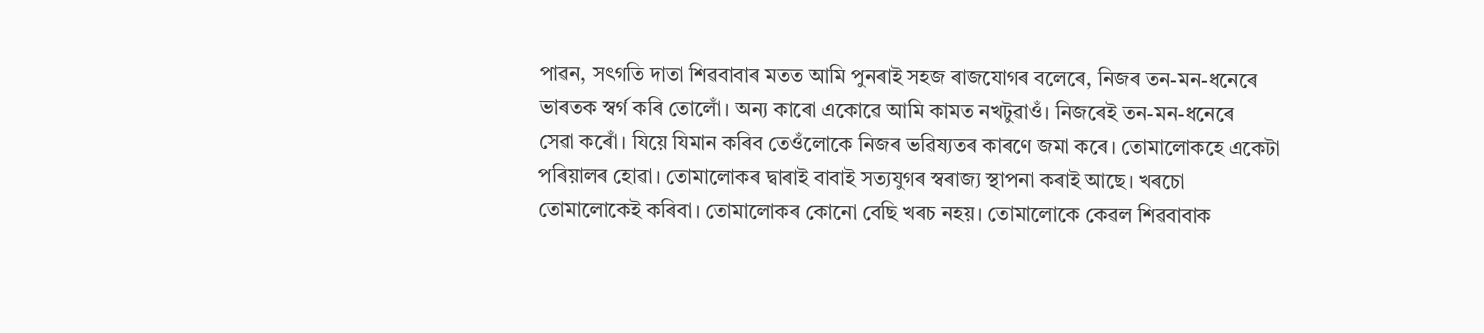পাৱন, সৎগতি দাতা শিৱবাবাৰ মতত আমি পুনৰাই সহজ ৰাজযোগৰ বলেৰে, নিজৰ তন-মন-ধনেৰে
ভাৰতক স্বৰ্গ কৰি তোলোঁ। অন্য কাৰো একোৱে আমি কামত নখটুৱাওঁ। নিজৰেই তন-মন-ধনেৰে
সেৱা কৰোঁ। যিয়ে যিমান কৰিব তেওঁলোকে নিজৰ ভৱিষ্যতৰ কাৰণে জমা কৰে। তোমালোকহে একেটা
পৰিয়ালৰ হোৱা। তোমালোকৰ দ্বাৰাই বাবাই সত্যযুগৰ স্বৰাজ্য স্থাপনা কৰাই আছে। খৰচো
তোমালোকেই কৰিবা। তোমালোকৰ কোনো বেছি খৰচ নহয়। তোমালোকে কেৱল শিৱবাবাক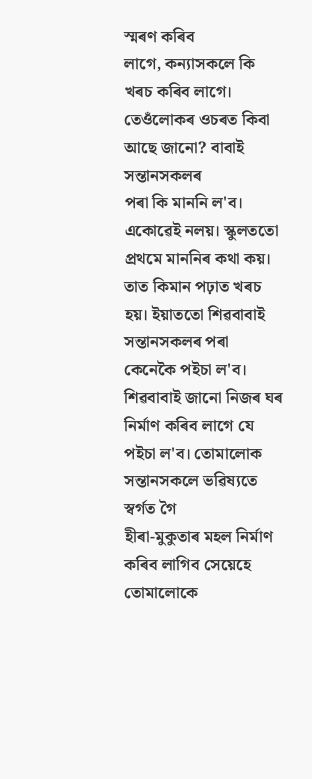স্মৰণ কৰিব
লাগে, কন্যাসকলে কি খৰচ কৰিব লাগে। তেওঁলোকৰ ওচৰত কিবা আছে জানো? বাবাই সন্তানসকলৰ
পৰা কি মাননি ল'ব। একোৱেই নলয়। স্কুলততো প্ৰথমে মাননিৰ কথা কয়। তাত কিমান পঢ়াত খৰচ
হয়। ইয়াততো শিৱবাবাই সন্তানসকলৰ পৰা কেনেকৈ পইচা ল'ব। শিৱবাবাই জানো নিজৰ ঘৰ
নিৰ্মাণ কৰিব লাগে যে পইচা ল'ব। তোমালোক সন্তানসকলে ভৱিষ্যতে স্বৰ্গত গৈ
হীৰা-মুকুতাৰ মহল নিৰ্মাণ কৰিব লাগিব সেয়েহে তোমালোকে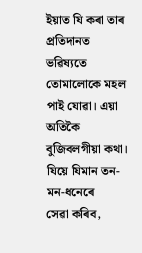ইয়াত যি কৰা তাৰ প্ৰতিদানত
ভৱিষ্যতে তোমালোকে মহল পাই যোৱা। এয়া অতিকৈ বুজিবলগীয়া কথা। যিয়ে যিমান তন-মন-ধনেৰে
সেৱা কৰিব,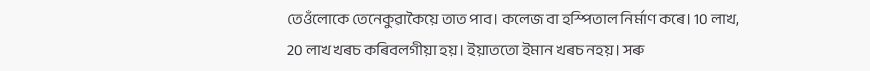তেওঁলোকে তেনেকুৱাকৈয়ে তাত পাব। কলেজ বা হস্পিতাল নিৰ্মাণ কৰে। 10 লাখ,
20 লাখ খৰচ কৰিবলগীয়া হয়। ইয়াততো ইমান খৰচ নহয়। সৰু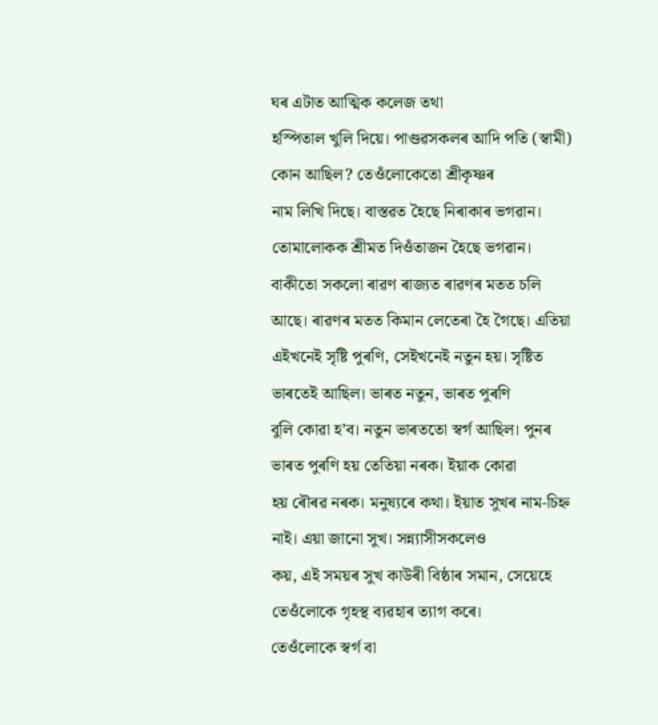ঘৰ এটাত আত্মিক কলেজ তথা
হস্পিতাল খুলি দিয়ে। পাণ্ডৱসকলৰ আদি পতি (স্বামী) কোন আছিল? তেওঁলোকেতো শ্ৰীকৃষ্ণৰ
নাম লিখি দিছে। বাস্তৱত হৈছে নিৰাকাৰ ভগৱান। তোমালোকক শ্ৰীমত দিওঁতাজন হৈছে ভগৱান।
বাকীতো সকলো ৰাৱণ ৰাজ্যত ৰাৱণৰ মতত চলি আছে। ৰাৱণৰ মতত কিমান লেতেৰা হৈ গৈছে। এতিয়া
এইখনেই সৃষ্টি পুৰণি, সেইখনেই নতুন হয়। সৃষ্টিত ভাৰতেই আছিল। ভাৰত নতুন, ভাৰত পুৰণি
বুলি কোৱা হ’ব। নতুন ভাৰততো স্বৰ্গ আছিল। পুনৰ ভাৰত পুৰণি হয় তেতিয়া নৰক। ইয়াক কোৱা
হয় ৰৌৰৱ নৰক। মনুষ্যৰে কথা। ইয়াত সুখৰ নাম-চিহ্ন নাই। এয়া জানো সুখ। সন্ন্যাসীসকলেও
কয়, এই সময়ৰ সুখ কাউৰী বিষ্ঠাৰ সমান, সেয়েহে তেওঁলোকে গৃহস্থ ব্যৱহাৰ ত্যাগ কৰে।
তেওঁলোকে স্বৰ্গ বা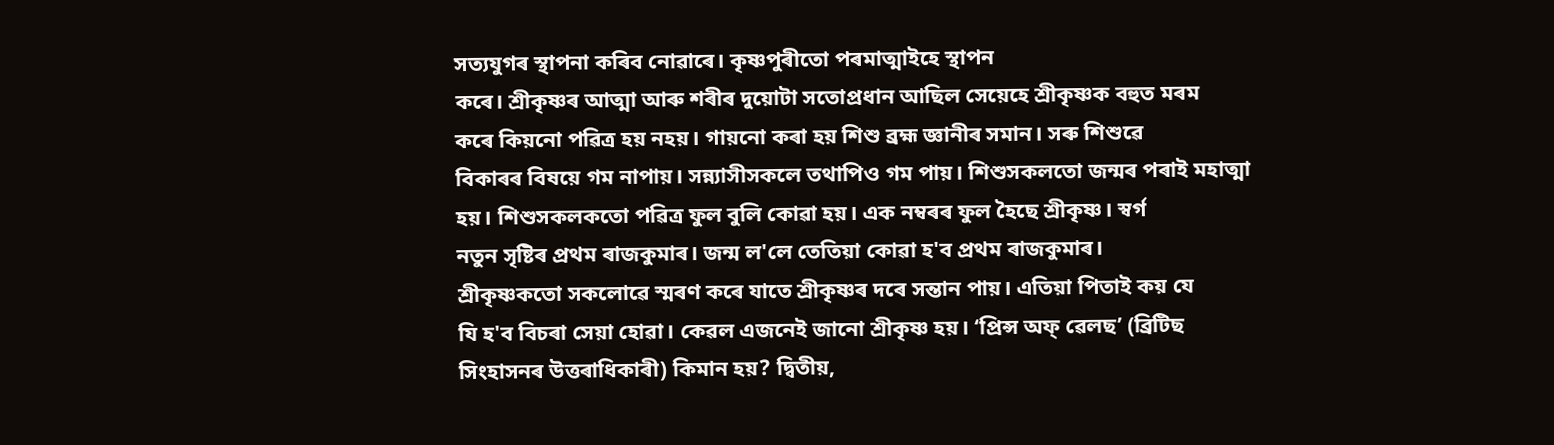সত্যযুগৰ স্থাপনা কৰিব নোৱাৰে। কৃষ্ণপুৰীতো পৰমাত্মাইহে স্থাপন
কৰে। শ্ৰীকৃষ্ণৰ আত্মা আৰু শৰীৰ দুয়োটা সতোপ্ৰধান আছিল সেয়েহে শ্ৰীকৃষ্ণক বহুত মৰম
কৰে কিয়নো পৱিত্ৰ হয় নহয়। গায়নো কৰা হয় শিশু ব্ৰহ্ম জ্ঞানীৰ সমান। সৰু শিশুৱে
বিকাৰৰ বিষয়ে গম নাপায়। সন্ন্যাসীসকলে তথাপিও গম পায়। শিশুসকলতো জন্মৰ পৰাই মহাত্মা
হয়। শিশুসকলকতো পৱিত্ৰ ফুল বুলি কোৱা হয়। এক নম্বৰৰ ফুল হৈছে শ্ৰীকৃষ্ণ। স্বৰ্গ
নতুন সৃষ্টিৰ প্ৰথম ৰাজকুমাৰ। জন্ম ল'লে তেতিয়া কোৱা হ'ব প্ৰথম ৰাজকুমাৰ।
শ্ৰীকৃষ্ণকতো সকলোৱে স্মৰণ কৰে যাতে শ্ৰীকৃষ্ণৰ দৰে সন্তান পায়। এতিয়া পিতাই কয় যে
যি হ'ব বিচৰা সেয়া হোৱা। কেৱল এজনেই জানো শ্ৰীকৃষ্ণ হয়। ‘প্ৰিন্স অফ্ ৱেলছ’ (ব্ৰিটিছ
সিংহাসনৰ উত্তৰাধিকাৰী) কিমান হয়? দ্বিতীয়,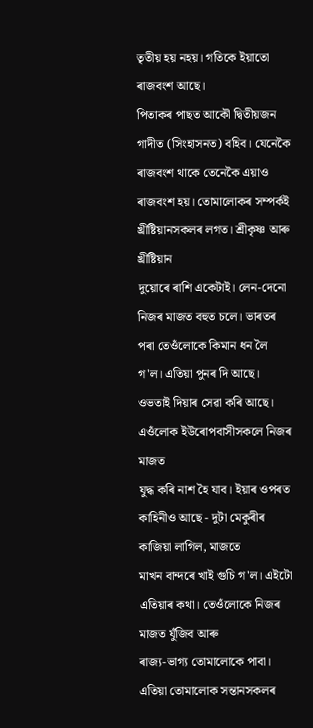তৃতীয় হয় নহয়। গতিকে ইয়াতো ৰাজবংশ আছে।
পিতাকৰ পাছত আকৌ দ্বিতীয়জন গাদীত (সিংহাসনত) বহিব। যেনেকৈ ৰাজবংশ থাকে তেনেকৈ এয়াও
ৰাজবংশ হয়। তোমালোকৰ সম্পৰ্কই খ্ৰীষ্টিয়ানসকলৰ লগত। শ্ৰীকৃষ্ণ আৰু খ্ৰীষ্টিয়ান
দুয়োৰে ৰাশি একেটাই। লেন-দেনো নিজৰ মাজত বহুত চলে। ভাৰতৰ পৰা তেওঁলোকে কিমান ধন লৈ
গ'ল। এতিয়া পুনৰ দি আছে। ওভতাই দিয়াৰ সেৱা কৰি আছে। এওঁলোক ইউৰোপবাসীসকলে নিজৰ মাজত
যুদ্ধ কৰি নাশ হৈ যাব। ইয়াৰ ওপৰত কাহিনীও আছে - দুটা মেকুৰীৰ কাজিয়া লাগিল, মাজতে
মাখন বান্দৰে খাই গুচি গ'ল। এইটো এতিয়াৰ কথা। তেওঁলোকে নিজৰ মাজত যুঁজিব আৰু
ৰাজ্য-ভাগ্য তোমালোকে পাবা। এতিয়া তোমালোক সন্তানসকলৰ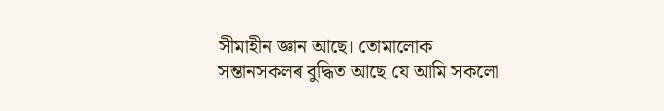সীমাহীন জ্ঞান আছে। তোমালোক
সন্তানসকলৰ বুদ্ধিত আছে যে আমি সকলো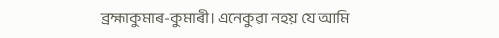ব্ৰহ্মাকুমাৰ-কুমাৰী। এনেকুৱা নহয় যে আমি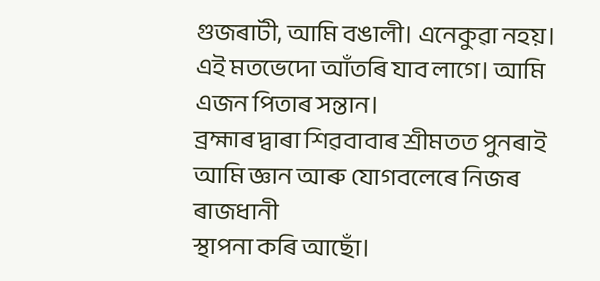গুজৰাটী, আমি বঙালী। এনেকুৱা নহয়। এই মতভেদো আঁতৰি যাব লাগে। আমি এজন পিতাৰ সন্তান।
ব্ৰহ্মাৰ দ্বাৰা শিৱবাবাৰ শ্ৰীমতত পুনৰাই আমি জ্ঞান আৰু যোগবলেৰে নিজৰ ৰাজধানী
স্থাপনা কৰি আছোঁ।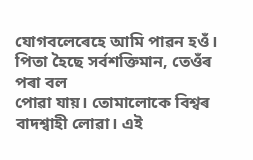যোগবলেৰেহে আমি পাৱন হওঁ। পিতা হৈছে সৰ্বশক্তিমান, তেওঁৰ পৰা বল
পোৱা যায়। তোমালোকে বিশ্বৰ বাদশ্বাহী লোৱা। এই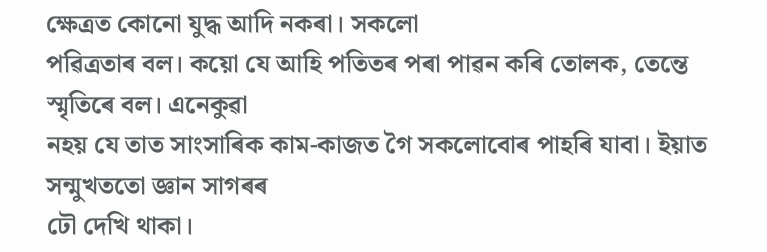ক্ষেত্ৰত কোনো যুদ্ধ আদি নকৰা। সকলো
পৱিত্ৰতাৰ বল। কয়ো যে আহি পতিতৰ পৰা পাৱন কৰি তোলক, তেন্তে স্মৃতিৰে বল। এনেকুৱা
নহয় যে তাত সাংসাৰিক কাম-কাজত গৈ সকলোবোৰ পাহৰি যাবা। ইয়াত সন্মুখততো জ্ঞান সাগৰৰ
ঢৌ দেখি থাকা।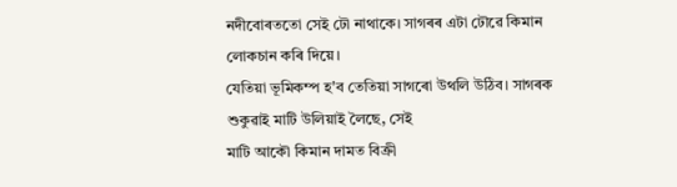নদীবোৰততো সেই ঢৌ নাথাকে। সাগৰৰ এটা ঢৌৱে কিমান লোকচান কৰি দিয়ে।
যেতিয়া ভূমিকম্প হ'ব তেতিয়া সাগৰো উথলি উঠিব। সাগৰক শুকুৱাই মাটি উলিয়াই লৈছে, সেই
মাটি আকৌ কিমান দামত বিক্ৰী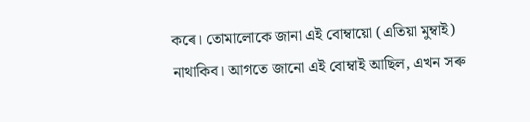কৰে। তোমালোকে জানা এই বোম্বায়ো (এতিয়া মুম্বাই)
নাথাকিব। আগতে জানো এই বোম্বাই আছিল, এখন সৰু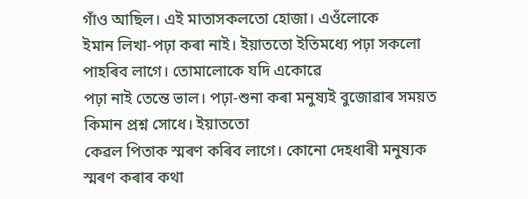গাঁও আছিল। এই মাতাসকলতো হোজা। এওঁলোকে
ইমান লিখা-পঢ়া কৰা নাই। ইয়াততো ইতিমধ্যে পঢ়া সকলো পাহৰিব লাগে। তোমালোকে যদি একোৱে
পঢ়া নাই তেন্তে ভাল। পঢ়া-শুনা কৰা মনুষ্যই বুজোৱাৰ সময়ত কিমান প্ৰশ্ন সোধে। ইয়াততো
কেৱল পিতাক স্মৰণ কৰিব লাগে। কোনো দেহধাৰী মনুষ্যক স্মৰণ কৰাৰ কথা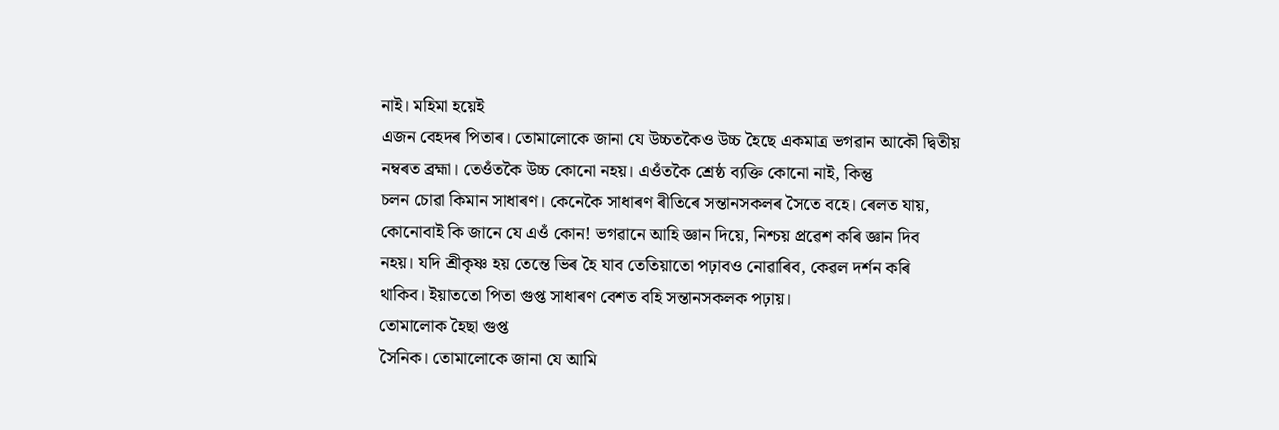নাই। মহিমা হয়েই
এজন বেহদৰ পিতাৰ। তোমালোকে জানা যে উচ্চতকৈও উচ্চ হৈছে একমাত্ৰ ভগৱান আকৌ দ্বিতীয়
নম্বৰত ব্ৰহ্মা। তেওঁতকৈ উচ্চ কোনো নহয়। এওঁতকৈ শ্ৰেষ্ঠ ব্যক্তি কোনো নাই, কিন্তু
চলন চোৱা কিমান সাধাৰণ। কেনেকৈ সাধাৰণ ৰীতিৰে সন্তানসকলৰ সৈতে বহে। ৰেলত যায়,
কোনোবাই কি জানে যে এওঁ কোন! ভগৱানে আহি জ্ঞান দিয়ে, নিশ্চয় প্ৰৱেশ কৰি জ্ঞান দিব
নহয়। যদি শ্ৰীকৃষ্ণ হয় তেন্তে ভিৰ হৈ যাব তেতিয়াতো পঢ়াবও নোৱাৰিব, কেৱল দৰ্শন কৰি
থাকিব। ইয়াততো পিতা গুপ্ত সাধাৰণ বেশত বহি সন্তানসকলক পঢ়ায়।
তোমালোক হৈছা গুপ্ত
সৈনিক। তোমালোকে জানা যে আমি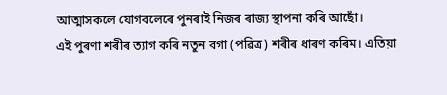আত্মাসকলে যোগবলেৰে পুনৰাই নিজৰ ৰাজ্য স্থাপনা কৰি আছোঁ।
এই পুৰণা শৰীৰ ত্যাগ কৰি নতুন বগা (পৱিত্ৰ) শৰীৰ ধাৰণ কৰিম। এতিয়া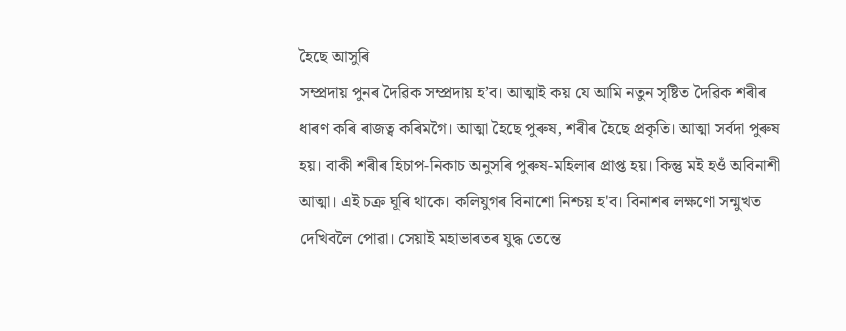হৈছে আসুৰি
সম্প্ৰদায় পুনৰ দৈৱিক সম্প্ৰদায় হ’ব। আত্মাই কয় যে আমি নতুন সৃষ্টিত দৈৱিক শৰীৰ
ধাৰণ কৰি ৰাজত্ব কৰিমগৈ। আত্মা হৈছে পুৰুষ, শৰীৰ হৈছে প্ৰকৃতি। আত্মা সৰ্বদা পুৰুষ
হয়। বাকী শৰীৰ হিচাপ-নিকাচ অনুসৰি পুৰুষ-মহিলাৰ প্ৰাপ্ত হয়। কিন্তু মই হওঁ অবিনাশী
আত্মা। এই চক্ৰ ঘূৰি থাকে। কলিযুগৰ বিনাশো নিশ্চয় হ'ব। বিনাশৰ লক্ষণো সন্মুখত
দেখিবলৈ পোৱা। সেয়াই মহাভাৰতৰ যুদ্ধ তেন্তে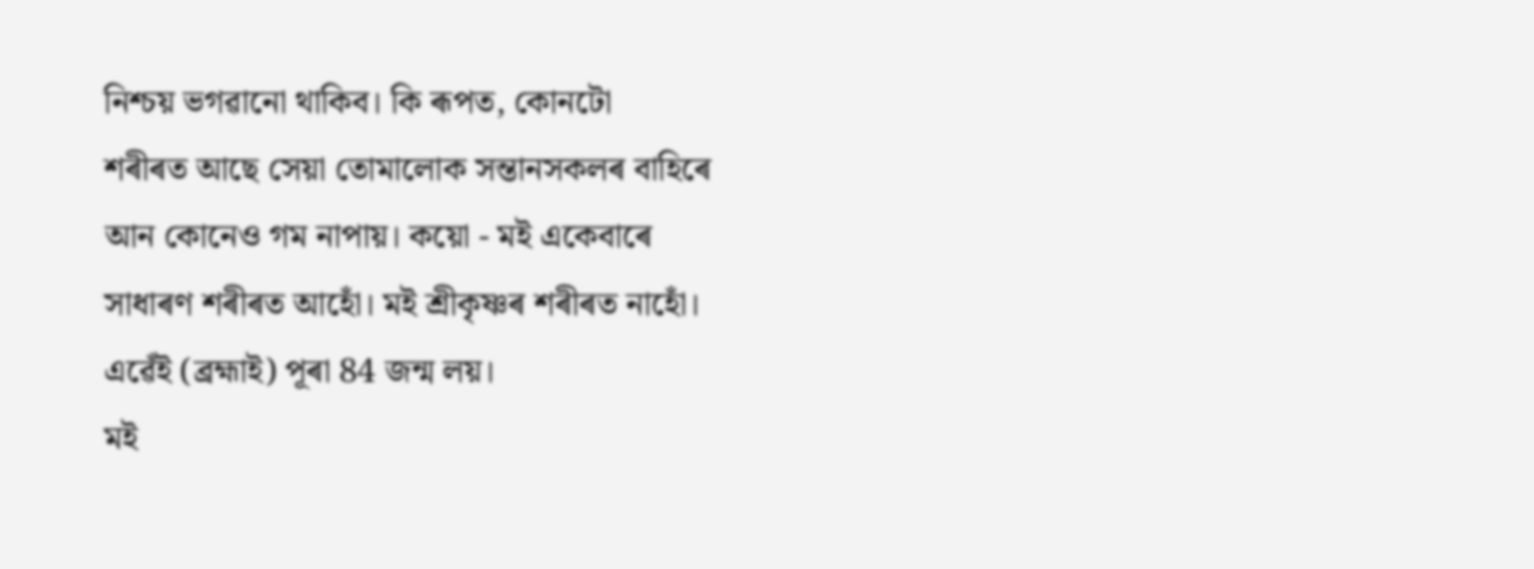নিশ্চয় ভগৱানো থাকিব। কি ৰূপত, কোনটো
শৰীৰত আছে সেয়া তোমালোক সন্তানসকলৰ বাহিৰে আন কোনেও গম নাপায়। কয়ো - মই একেবাৰে
সাধাৰণ শৰীৰত আহোঁ। মই শ্ৰীকৃষ্ণৰ শৰীৰত নাহোঁ। এৱেঁই (ব্ৰহ্মাই) পূৰা 84 জন্ম লয়।
মই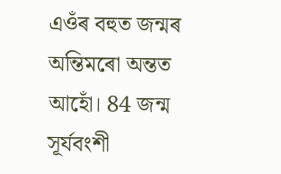এওঁৰ বহুত জন্মৰ অন্তিমৰো অন্তত আহোঁ। 84 জন্ম সূৰ্যবংশী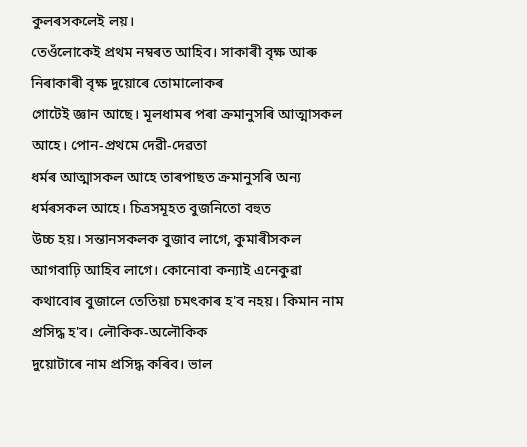কুলৰসকলেই লয়।
তেওঁলোকেই প্ৰথম নম্বৰত আহিব। সাকাৰী বৃক্ষ আৰু নিৰাকাৰী বৃক্ষ দুয়োৰে তোমালোকৰ
গোটেই জ্ঞান আছে। মূলধামৰ পৰা ক্ৰমানুসৰি আত্মাসকল আহে। পোন-প্ৰথমে দেৱী-দেৱতা
ধৰ্মৰ আত্মাসকল আহে তাৰপাছত ক্ৰমানুসৰি অন্য ধৰ্মৰসকল আহে। চিত্ৰসমূহত বুজনিতো বহুত
উচ্চ হয়। সন্তানসকলক বুজাব লাগে, কুমাৰীসকল আগবাঢ়ি আহিব লাগে। কোনোবা কন্যাই এনেকুৱা
কথাবোৰ বুজালে তেতিয়া চমৎকাৰ হ'ব নহয়। কিমান নাম প্ৰসিদ্ধ হ'ব। লৌকিক-অলৌকিক
দুয়োটাৰে নাম প্ৰসিদ্ধ কৰিব। ভাল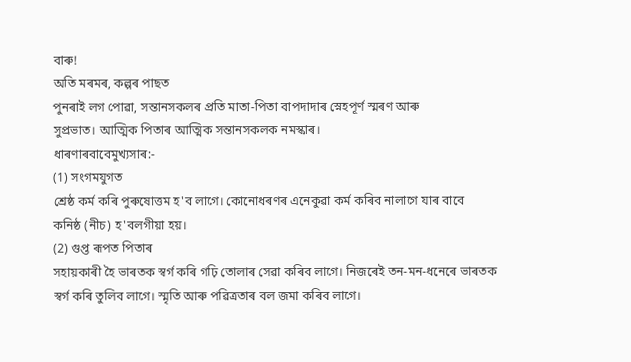বাৰু!
অতি মৰমৰ, কল্পৰ পাছত
পুনৰাই লগ পোৱা, সন্তানসকলৰ প্ৰতি মাতা-পিতা বাপদাদাৰ স্নেহপূৰ্ণ স্মৰণ আৰু
সুপ্ৰভাত। আত্মিক পিতাৰ আত্মিক সন্তানসকলক নমস্কাৰ।
ধাৰণাৰবাবেমুখ্যসাৰ:-
(1) সংগমযুগত
শ্ৰেষ্ঠ কৰ্ম কৰি পুৰুষোত্তম হ'ব লাগে। কোনোধৰণৰ এনেকুৱা কৰ্ম কৰিব নালাগে যাৰ বাবে
কনিষ্ঠ (নীচ) হ'বলগীয়া হয়।
(2) গুপ্ত ৰূপত পিতাৰ
সহায়কাৰী হৈ ভাৰতক স্বৰ্গ কৰি গঢ়ি তোলাৰ সেৱা কৰিব লাগে। নিজৰেই তন-মন-ধনেৰে ভাৰতক
স্বৰ্গ কৰি তুলিব লাগে। স্মৃতি আৰু পৱিত্ৰতাৰ বল জমা কৰিব লাগে।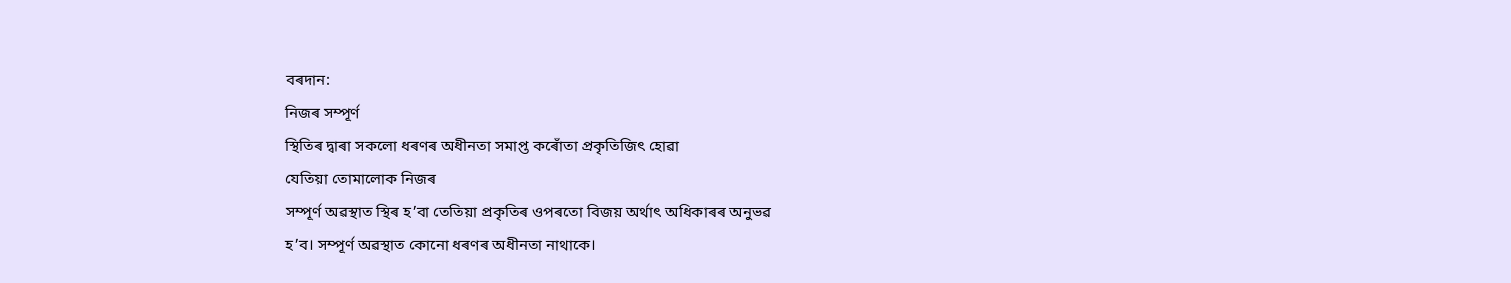বৰদান:
নিজৰ সম্পূৰ্ণ
স্থিতিৰ দ্বাৰা সকলো ধৰণৰ অধীনতা সমাপ্ত কৰোঁতা প্ৰকৃতিজিৎ হোৱা
যেতিয়া তোমালোক নিজৰ
সম্পূৰ্ণ অৱস্থাত স্থিৰ হ’বা তেতিয়া প্ৰকৃতিৰ ওপৰতো বিজয় অৰ্থাৎ অধিকাৰৰ অনুভৱ
হ’ব। সম্পূৰ্ণ অৱস্থাত কোনো ধৰণৰ অধীনতা নাথাকে।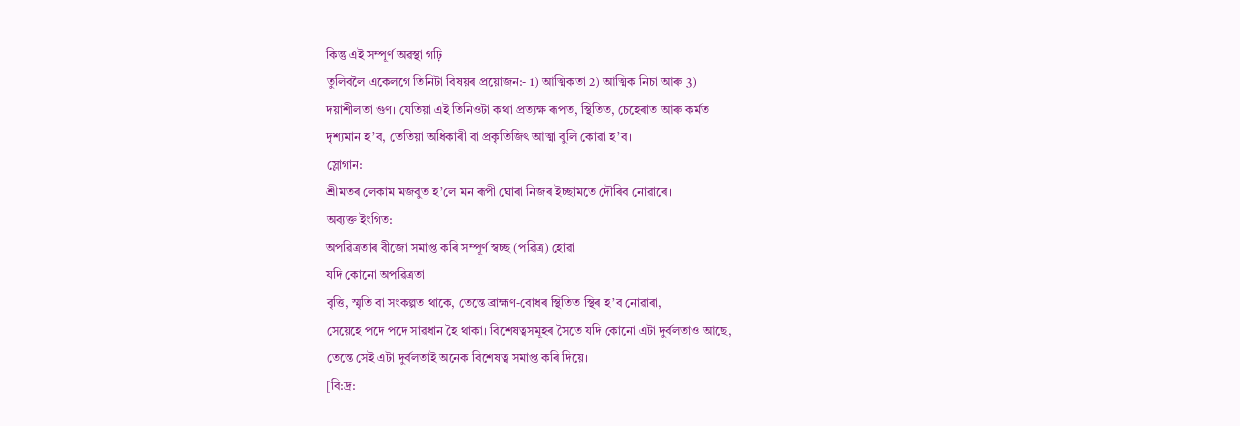কিন্তু এই সম্পূৰ্ণ অৱস্থা গঢ়ি
তুলিবলৈ একেলগে তিনিটা বিষয়ৰ প্ৰয়োজন:- 1) আত্মিকতা 2) আত্মিক নিচা আৰু 3)
দয়াশীলতা গুণ। যেতিয়া এই তিনিওটা কথা প্ৰত্যক্ষ ৰূপত, স্থিতিত, চেহেৰাত আৰু কৰ্মত
দৃশ্যমান হ’ব, তেতিয়া অধিকাৰী বা প্ৰকৃতিজিৎ আত্মা বুলি কোৱা হ’ব।
স্লোগান:
শ্ৰীমতৰ লেকাম মজবুত হ’লে মন ৰূপী ঘোৰা নিজৰ ইচ্ছামতে দৌৰিব নোৱাৰে।
অব্যক্ত ইংগিত:
অপৱিত্ৰতাৰ বীজো সমাপ্ত কৰি সম্পূৰ্ণ স্বচ্ছ (পৱিত্ৰ) হোৱা
যদি কোনো অপৱিত্ৰতা
বৃত্তি, স্মৃতি বা সংকল্পত থাকে, তেন্তে ব্ৰাহ্মণ-বোধৰ স্থিতিত স্থিৰ হ’ব নোৱাৰা,
সেয়েহে পদে পদে সাৱধান হৈ থাকা। বিশেষত্বসমূহৰ সৈতে যদি কোনো এটা দুৰ্বলতাও আছে,
তেন্তে সেই এটা দুৰ্বলতাই অনেক বিশেষত্ব সমাপ্ত কৰি দিয়ে।
[বি:দ্ৰ: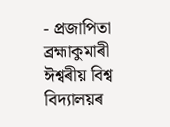- প্ৰজাপিতা
ব্ৰহ্মাকুমাৰী ঈশ্বৰীয় বিশ্ব বিদ্যালয়ৰ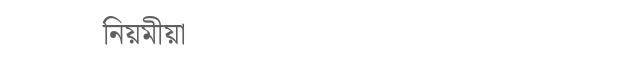নিয়মীয়া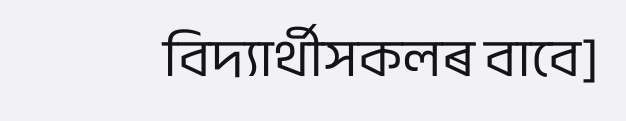বিদ্যাৰ্থীসকলৰ বাবে]